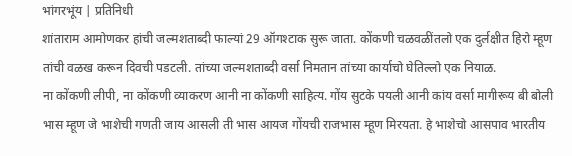भांगरभूंय | प्रतिनिधी
शांताराम आमोणकर हांची जल्मशताब्दी फाल्यां 29 ऑगश्टाक सुरू जाता. कोंकणी चळवळींतलो एक दुर्लक्षीत हिरो म्हूण तांची वळख करून दिवची पडटली. तांच्या जल्मशताब्दी वर्सा निमतान तांच्या कार्याचो घेतिल्लो एक नियाळ.
ना कोंकणी लीपी, ना कोंकणी व्याकरण आनी ना कोंकणी साहित्य. गोंय सुटके पयली आनी कांय वर्सा मागीरूय बी बोली भास म्हूण जे भाशेची गणती जाय आसली ती भास आयज गोंयची राजभास म्हूण मिरयता. हे भाशेचो आसपाव भारतीय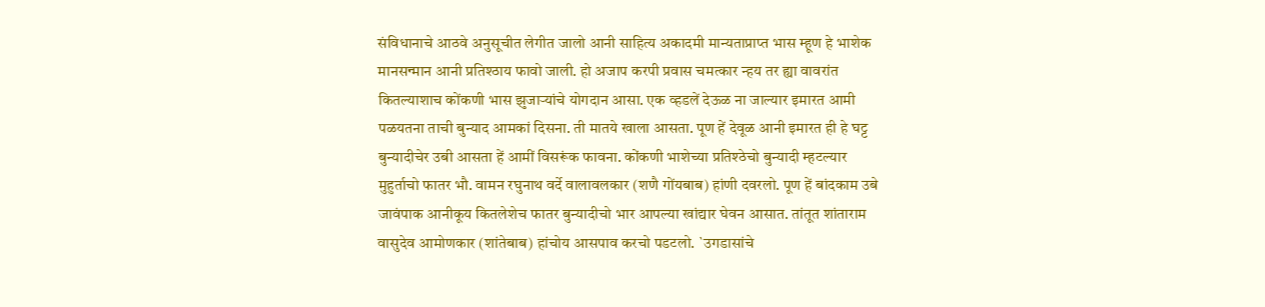संविधानाचे आठवे अनुसूचीत लेगीत जालो आनी साहित्य अकादमी मान्यताप्राप्त भास म्हूण हे भाशेक मानसन्मान आनी प्रतिश्ठाय फावो जाली. हो अजाप करपी प्रवास चमत्कार न्हय तर ह्या वावरांत कितल्याशाच कोंकणी भास झुजाऱ्यांचे योगदान आसा. एक व्हडलें देऊळ ना जाल्यार इमारत आमी पळयतना ताची बुन्याद आमकां दिसना. ती मातये खाला आसता. पूण हें देवूळ आनी इमारत ही हे घट्ट बुन्यादीचेर उबी आसता हें आमीं विसरूंक फावना. कोंकणी भाशेच्या प्रतिश्ठेचो बुन्यादी म्हटल्यार मुहुर्ताचो फातर भौ. वामन रघुनाथ वर्दे वालावलकार (शणै गोंयबाब) हांणी दवरलो. पूण हें बांदकाम उबे जावंपाक आनीकूय कितलेशेच फातर बुन्यादीचो भार आपल्या खांद्यार घेवन आसात. तांतूत शांताराम वासुदेव आमोणकार (शांतेबाब) हांचोय आसपाव करचो पडटलो. `उगडासांचे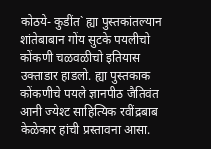कोठये- कुडींत` ह्या पुस्तकांतल्यान शांतेबाबान गोंय सुटके पयलीचो कोंकणी चळवळीचो इतियास उक्ताडार हाडलो. ह्या पुस्तकाक कोंकणीचे पयले ज्ञानपीठ जैतिवंत आनी ज्येश्ट साहित्यिक रवींद्रबाब केळेकार हांची प्रस्तावना आसा.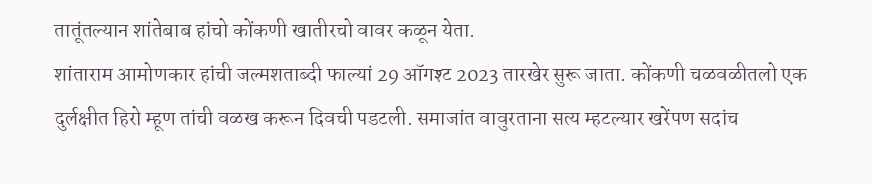तातूंतल्यान शांतेबाब हांचो कोंकणी खातीरचो वावर कळून येता.
शांताराम आमोणकार हांची जल्मशताब्दी फाल्यां 29 ऑगश्ट 2023 तारखेर सुरू जाता. कोंकणी चळवळीतलो एक दुर्लक्षीत हिरो म्हूण तांची वळख करून दिवची पडटली. समाजांत वावुरताना सत्य म्हटल्यार खरेंपण सदांच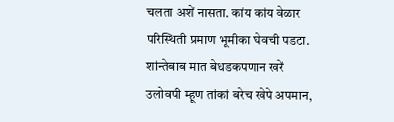चलता अशें नासता. कांय कांय वेळार परिस्थिती प्रमाण भूमीका घेवची पडटा. शांन्तेबाब मात बेधडकपणान खरें उलोवपी म्हूण तांकां बरेच खेपे अपमान,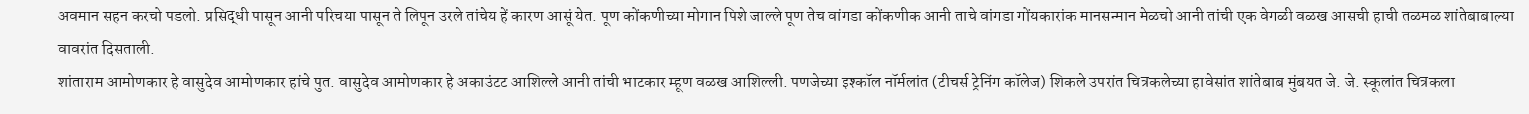अवमान सहन करचो पडलो. प्रसिद्धी पासून आनी परिचया पासून ते लिपून उरले तांचेय हें कारण आसूं येत. पूण कोंकणीच्या मोगान पिशे जाल्ले पूण तेच वांगडा कोंकणीक आनी ताचे वांगडा गोंयकारांक मानसन्मान मेळचो आनी तांची एक वेगळी वळख आसची हाची तळमळ शांतेबाबाल्या वावरांत दिसताली.
शांताराम आमोणकार हे वासुदेव आमोणकार हांचे पुत. वासुदेव आमोणकार हे अकाउंटट आशिल्ले आनी तांची भाटकार म्हूण वळख आशिल्ली. पणजेच्या इश्कॉल नॉर्मलांत (टीचर्स ट्रेनिंग कॉलेज) शिकले उपरांत चित्रकलेच्या हावेसांत शांतेबाब मुंबयत जे. जे. स्कूलांत चित्रकला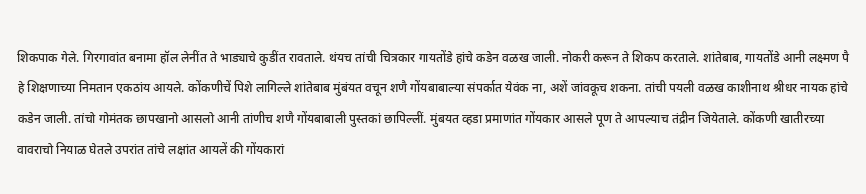शिकपाक गेले. गिरगावांत बनामा हॉल लेनींत ते भाड्याचे कुडींत रावताले. थंयच तांची चित्रकार गायतोंडे हांचे कडेन वळख जाली. नोकरी करून ते शिकप करताले. शांतेबाब, गायतोंडे आनी लक्ष्मण पै हे शिक्षणाच्या निमतान एकठांय आयले. कोंकणीचें पिशे लागिल्ले शांतेबाब मुंबंयत वचून शणै गोंयबाबाल्या संपर्कात येवंक ना, अशें जांवकूच शकना. तांची पयली वळख काशीनाथ श्रीधर नायक हांचे कडेन जाली. तांचो गोमंतक छापखानो आसलो आनी तांणीच शणै गोंयबाबाली पुस्तकां छापिल्लीं. मुंबयत व्हडा प्रमाणांत गोंयकार आसले पूण ते आपल्याच तंद्रीन जियेताले. कोंकणी खातीरच्या वावराचो नियाळ घेतले उपरांत तांचे लक्षांत आयलें की गोंयकारां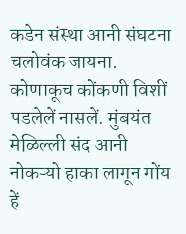कडेन संस्था आनी संघटना चलोवंक जायना. कोणाकूच कोंकणी विशीं पडलेलें नासलें. मुंबयंत मेळिल्ली संद आनी नोकऱ्यो हाका लागून गोंय हें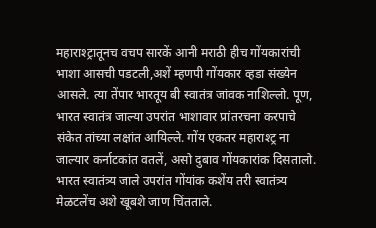महाराश्ट्रातूनच वचप सारकें आनी मराठी हीच गोंयकारांची भाशा आसची पडटली,अशें म्हणपी गोंयकार व्हडा संख्येन आसले. त्या तेंपार भारतूय बी स्वातंत्र जांवक नाशिल्लो. पूण, भारत स्वातंत्र जाल्या उपरांत भाशावार प्रांतरचना करपाचे संकेत तांच्या लक्षांत आयिल्ले. गोंय एकतर महाराश्ट्र ना जाल्यार कर्नाटकांत वतलें, असो दुबाव गोंयकारांक दिसतालो. भारत स्वातंत्र्य जाले उपरांत गोंयांक कशेंय तरी स्वातंत्र्य मेळटलेंच अशे खूबशे जाण चिंतताले.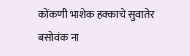कोंकणी भाशेक हक्काचे सुवातेर बसोवंक ना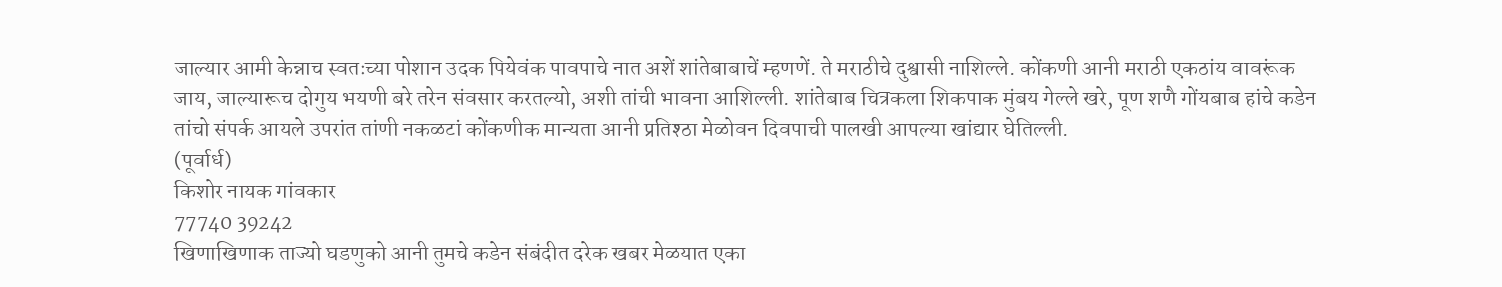जाल्यार आमी केन्नाच स्वतःच्या पोशान उदक पियेवंक पावपाचे नात अशें शांतेबाबाचें म्हणणें. ते मराठीचे दुश्वासी नाशिल्ले. कोंकणी आनी मराठी एकठांय वावरूंक जाय, जाल्यारूच दोगुय भयणी बरे तरेन संवसार करतल्यो, अशी तांची भावना आशिल्ली. शांतेबाब चित्रकला शिकपाक मुंबय गेल्ले खरे, पूण शणै गोंयबाब हांचे कडेन तांचो संपर्क आयले उपरांत तांणी नकळटां कोंकणीक मान्यता आनी प्रतिश्ठा मेळोवन दिवपाची पालखी आपल्या खांद्यार घेतिल्ली.
(पूर्वार्ध)
किशोर नायक गांवकार
77740 39242
खिणाखिणाक ताज्यो घडणुको आनी तुमचे कडेन संबंदीत दरेक खबर मेळयात एका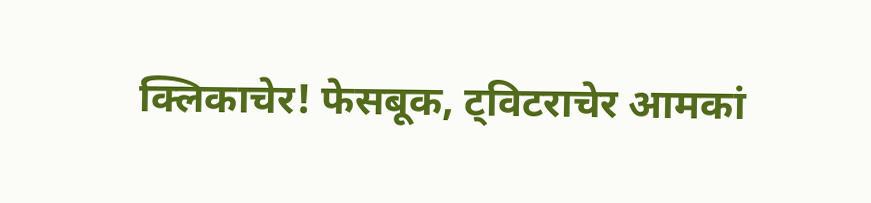क्लिकाचेर! फेसबूक, ट्विटराचेर आमकां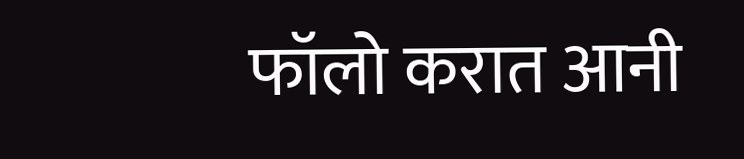फॉलो करात आनी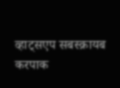व्हाट्सएप सबस्क्रायब करपाक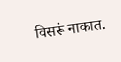विसरूं नाकात.